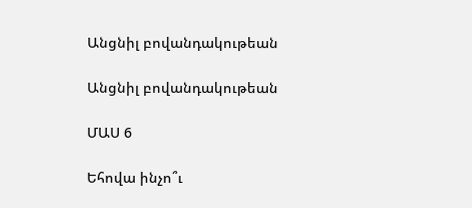Անցնիլ բովանդակութեան

Անցնիլ բովանդակութեան

ՄԱՍ 6

Եհովա ինչո՞ւ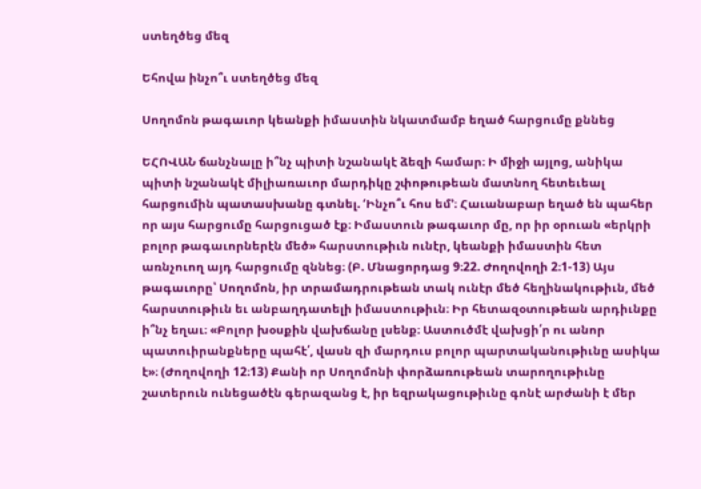ստեղծեց մեզ

Եհովա ինչո՞ւ ստեղծեց մեզ

Սողոմոն թագաւոր կեանքի իմաստին նկատմամբ եղած հարցումը քննեց

ԵՀՈՎԱՆ ճանչնալը ի՞նչ պիտի նշանակէ ձեզի համար։ Ի միջի այլոց, անիկա պիտի նշանակէ միլիառաւոր մարդիկը շփոթութեան մատնող հետեւեալ հարցումին պատասխանը գտնել. ‘Ինչո՞ւ հոս եմ’։ Հաւանաբար եղած են պահեր որ այս հարցումը հարցուցած էք։ Իմաստուն թագաւոր մը, որ իր օրուան «երկրի բոլոր թագաւորներէն մեծ» հարստութիւն ունէր, կեանքի իմաստին հետ առնչուող այդ հարցումը զննեց։ (Բ. Մնացորդաց 9։22. Ժողովողի 2։1-13) Այս թագաւորը՝ Սողոմոն, իր տրամադրութեան տակ ունէր մեծ հեղինակութիւն, մեծ հարստութիւն եւ անբաղդատելի իմաստութիւն։ Իր հետազօտութեան արդիւնքը ի՞նչ եղաւ։ «Բոլոր խօսքին վախճանը լսենք։ Աստուծմէ վախցի՛ր ու անոր պատուիրանքները պահէ՛, վասն զի մարդուս բոլոր պարտականութիւնը ասիկա է»։ (Ժողովողի 12։13) Քանի որ Սողոմոնի փորձառութեան տարողութիւնը շատերուն ունեցածէն գերազանց է, իր եզրակացութիւնը գոնէ արժանի է մեր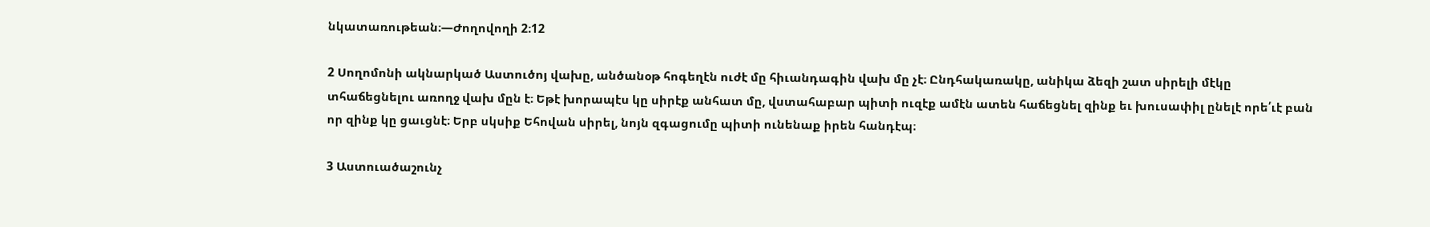նկատառութեան։—Ժողովողի 2։12

2 Սողոմոնի ակնարկած Աստուծոյ վախը, անծանօթ հոգեղէն ուժէ մը հիւանդագին վախ մը չէ։ Ընդհակառակը, անիկա ձեզի շատ սիրելի մէկը տհաճեցնելու առողջ վախ մըն է։ Եթէ խորապէս կը սիրէք անհատ մը, վստահաբար պիտի ուզէք ամէն ատեն հաճեցնել զինք եւ խուսափիլ ընելէ որե՛ւէ բան որ զինք կը ցաւցնէ։ Երբ սկսիք Եհովան սիրել, նոյն զգացումը պիտի ունենաք իրեն հանդէպ։

3 Աստուածաշունչ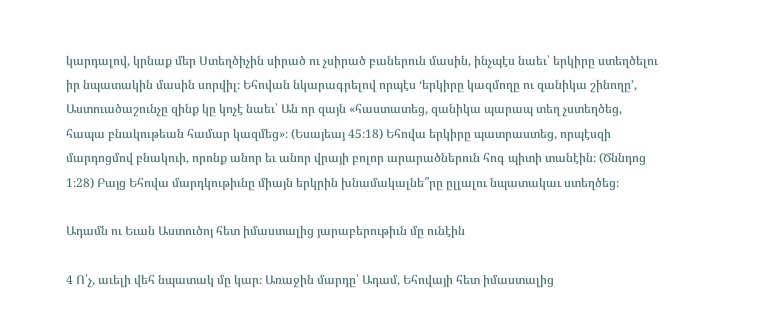կարդալով, կրնաք մեր Ստեղծիչին սիրած ու չսիրած բաներուն մասին, ինչպէս նաեւ՝ երկիրը ստեղծելու իր նպատակին մասին սորվիլ։ Եհովան նկարագրելով որպէս ‘երկիրը կազմողը ու զանիկա շինողը’, Աստուածաշունչը զինք կը կոչէ նաեւ՝ Ան որ զայն «հաստատեց, զանիկա պարապ տեղ չստեղծեց, հապա բնակութեան համար կազմեց»։ (Եսայեայ 45։18) Եհովա երկիրը պատրաստեց, որպէսզի մարդոցմով բնակուի, որոնք անոր եւ անոր վրայի բոլոր արարածներուն հոգ պիտի տանէին։ (Ծննդոց 1։28) Բայց Եհովա մարդկութիւնը միայն երկրին խնամակալնե՞րը ըլլալու նպատակաւ ստեղծեց։

Ադամն ու Եւան Աստուծոյ հետ իմաստալից յարաբերութիւն մը ունէին

4 Ո՛չ, աւելի վեհ նպատակ մը կար։ Առաջին մարդը՝ Ադամ, Եհովայի հետ իմաստալից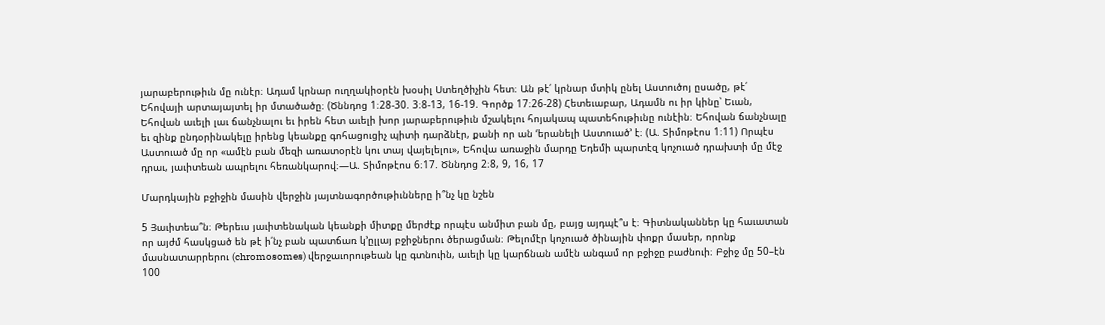յարաբերութիւն մը ունէր։ Ադամ կրնար ուղղակիօրէն խօսիլ Ստեղծիչին հետ։ Ան թէ՛ կրնար մտիկ ընել Աստուծոյ ըսածը, թէ՛ Եհովայի արտայայտել իր մտածածը։ (Ծննդոց 1։28-30. 3։8-13, 16-19. Գործք 17։26-28) Հետեւաբար, Ադամն ու իր կինը՝ Եւան, Եհովան աւելի լաւ ճանչնալու եւ իրեն հետ աւելի խոր յարաբերութիւն մշակելու հոյակապ պատեհութիւնը ունէին։ Եհովան ճանչնալը եւ զինք ընդօրինակելը իրենց կեանքը գոհացուցիչ պիտի դարձնէր, քանի որ ան ‘երանելի Աստուած’ է։ (Ա. Տիմոթէոս 1։11) Որպէս Աստուած մը որ «ամէն բան մեզի առատօրէն կու տայ վայելելու», Եհովա առաջին մարդը Եդեմի պարտէզ կոչուած դրախտի մը մէջ դրաւ, յաւիտեան ապրելու հեռանկարով։—Ա. Տիմոթէոս 6։17. Ծննդոց 2։8, 9, 16, 17

Մարդկային բջիջին մասին վերջին յայտնագործութիւնները ի՞նչ կը նշեն

5 Յաւիտեա՞ն։ Թերեւս յաւիտենական կեանքի միտքը մերժէք որպէս անմիտ բան մը, բայց այդպէ՞ս է։ Գիտնականներ կը հաւատան որ այժմ հասկցած են թէ ի՛նչ բան պատճառ կ’ըլլայ բջիջներու ծերացման։ Թելոմէր կոչուած ծինային փոքր մասեր, որոնք մասնատարրերու (chromosomes) վերջաւորութեան կը գտնուին, աւելի կը կարճնան ամէն անգամ որ բջիջը բաժնուի։ Բջիջ մը 50–էն 100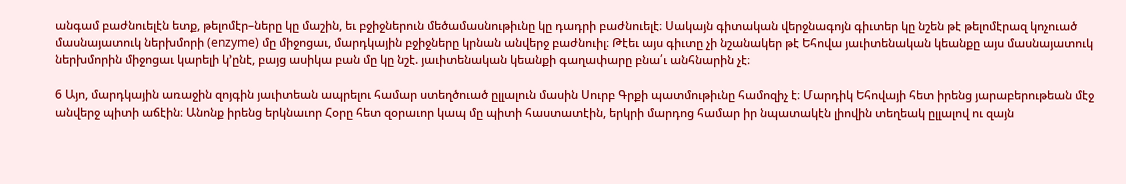անգամ բաժնուելէն ետք, թելոմէր–ները կը մաշին, եւ բջիջներուն մեծամասնութիւնը կը դադրի բաժնուելէ։ Սակայն գիտական վերջնագոյն գիւտեր կը նշեն թէ թելոմէրազ կոչուած մասնայատուկ ներխմորի (enzyme) մը միջոցաւ, մարդկային բջիջները կրնան անվերջ բաժնուիլ։ Թէեւ այս գիւտը չի նշանակեր թէ Եհովա յաւիտենական կեանքը այս մասնայատուկ ներխմորին միջոցաւ կարելի կ’ընէ, բայց ասիկա բան մը կը նշէ. յաւիտենական կեանքի գաղափարը բնա՛ւ անհնարին չէ։

6 Այո, մարդկային առաջին զոյգին յաւիտեան ապրելու համար ստեղծուած ըլլալուն մասին Սուրբ Գրքի պատմութիւնը համոզիչ է։ Մարդիկ Եհովայի հետ իրենց յարաբերութեան մէջ անվերջ պիտի աճէին։ Անոնք իրենց երկնաւոր Հօրը հետ զօրաւոր կապ մը պիտի հաստատէին, երկրի մարդոց համար իր նպատակէն լիովին տեղեակ ըլլալով ու զայն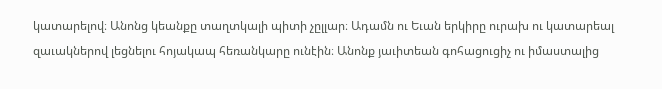կատարելով։ Անոնց կեանքը տաղտկալի պիտի չըլլար։ Ադամն ու Եւան երկիրը ուրախ ու կատարեալ զաւակներով լեցնելու հոյակապ հեռանկարը ունէին։ Անոնք յաւիտեան գոհացուցիչ ու իմաստալից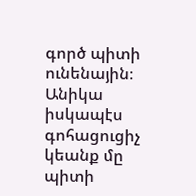գործ պիտի ունենային։ Անիկա իսկապէս գոհացուցիչ կեանք մը պիտի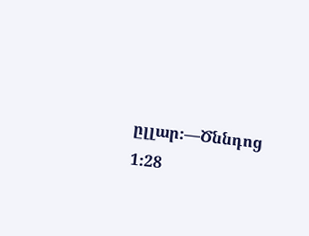ըլլար։—Ծննդոց 1։28